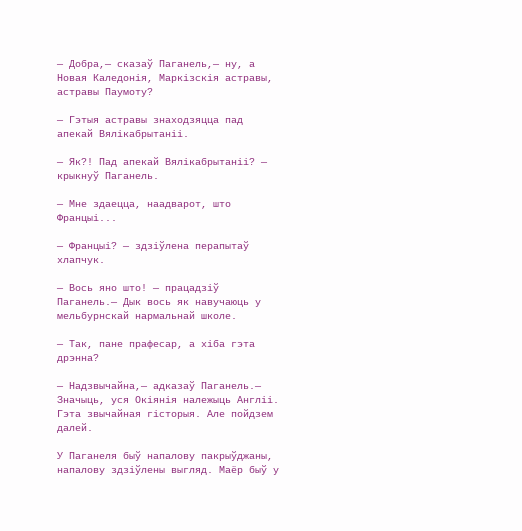— Добра,— сказаў Паганель,— ну, а Новая Каледонія, Маркізскія астравы, астравы Паумоту?

— Гэтыя астравы знаходзяцца пад апекай Вялікабрытаніі.

— Як?! Пад апекай Вялікабрытаніі? — крыкнуў Паганель.

— Мне здаецца, наадварот, што Францыі...

— Францыі? — здзіўлена перапытаў хлапчук.

— Вось яно што! — працадзіў Паганель.— Дык вось як навучаюць у мельбурнскай нармальнай школе.

— Так, пане прафесар, а хіба гэта дрэнна?

— Надзвычайна,— адказаў Паганель.— Значыць, уся Окіянія належыць Англіі. Гэта звычайная гісторыя. Але пойдзем далей.

У Паганеля быў напалову пакрыўджаны, напалову здзіўлены выгляд. Маёр быў у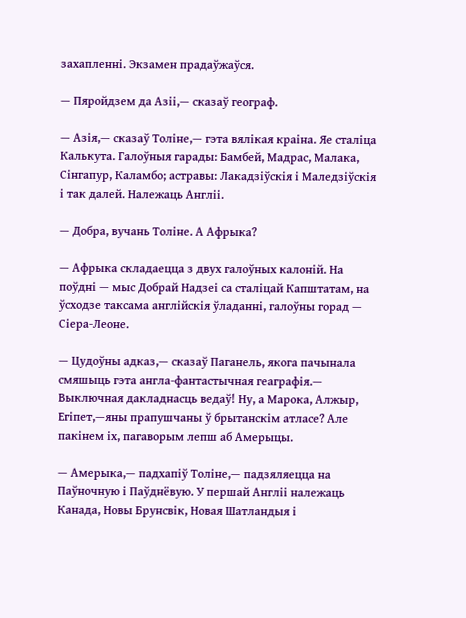захапленні. Экзамен прадаўжаўся.

— Пяройдзем да Азіі,— сказаў географ.

— Азія,— сказаў Толіне,— гэта вялікая краіна. Яе сталіца Калькута. Галоўныя гарады: Бамбей, Мадрас, Малака, Сінгапур, Каламбо; астравы: Лакадзіўскія і Маледзіўскія і так далей. Належаць Англіі.

— Добра, вучань Толіне. А Афрыка?

— Афрыка складаецца з двух галоўных калоній. На поўдні — мыс Добрай Надзеі са сталіцай Капштатам, на ўсходзе таксама англійскія ўладанні, галоўны горад — Сіера-Леоне.

— Цудоўны адказ,— сказаў Паганель, якога пачынала смяшыць гэта англа-фантастычная геаграфія.— Выключная дакладнасць ведаў! Ну, а Марока, Алжыр, Егіпет,—яны прапушчаны ў брытанскім атласе? Але пакінем іх, пагаворым лепш аб Амерыцы.

— Амерыка,— падхапіў Толіне,— падзяляецца на Паўночную і Паўднёвую. У першай Англіі належаць Канада, Новы Брунсвік, Новая Шатландыя і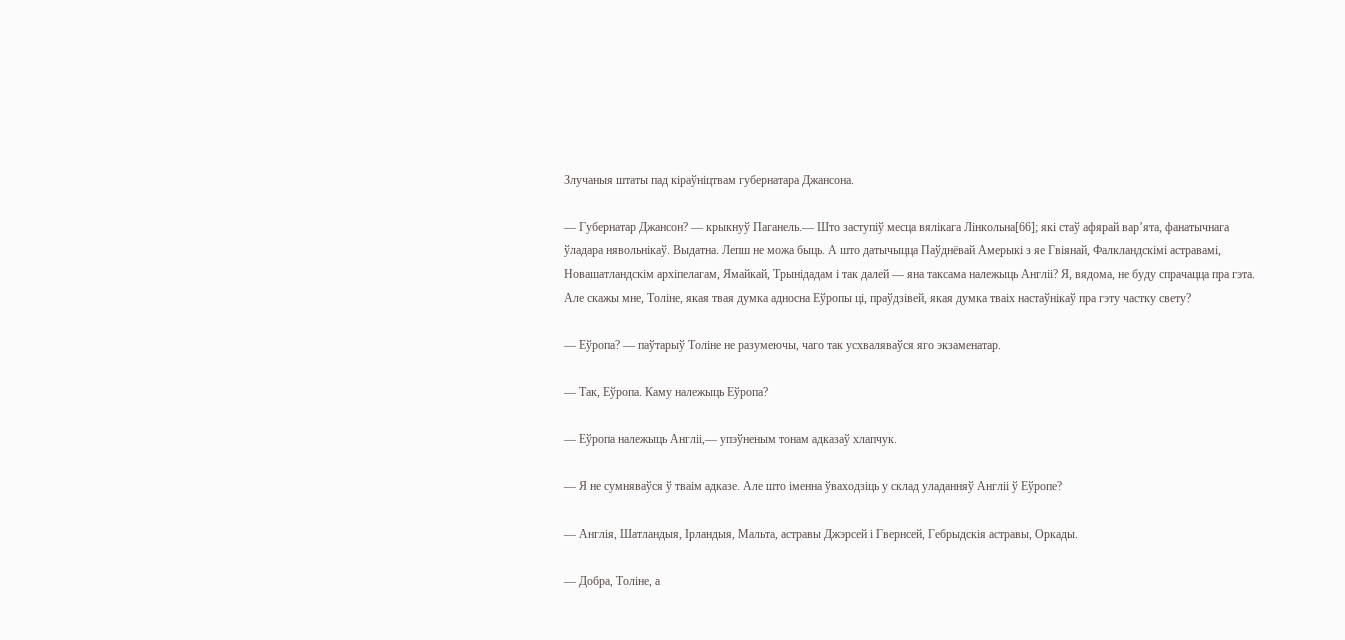Злучаныя штаты пад кіраўніцтвам губернатара Джансона.

— Губернатар Джансон? — крыкнуў Паганель.— Што заступіў месца вялікага Лінкольна[66]; які стаў афярай вар’ята, фанатычнага ўладара нявольнікаў. Выдатна. Лепш не можа быць. А што датычыцца Паўднёвай Амерыкі з яе Гвіянай, Фалкландскімі астравамі, Новашатландскім архіпелагам, Ямайкай, Трынідадам і так далей — яна таксама належыць Англіі? Я, вядома, не буду спрачацца пра гэта. Але скажы мне, Толіне, якая твая думка адносна Еўропы ці, праўдзівей, якая думка тваіх настаўнікаў пра гэту частку свету?

— Еўропа? — паўтарыў Толіне не разумеючы, чаго так усхваляваўся яго экзаменатар.

— Так, Еўропа. Каму належыць Еўропа?

— Еўропа належыць Англіі,— упэўненым тонам адказаў хлапчук.

— Я не сумняваўся ў тваім адказе. Але што іменна ўваходзіць у склад уладанняў Англіі ў Еўропе?

— Англія, Шатландыя, Ірландыя, Мальта, астравы Джэрсей і Гвернсей, Гебрыдскія астравы, Оркады.

— Добра, Толіне, а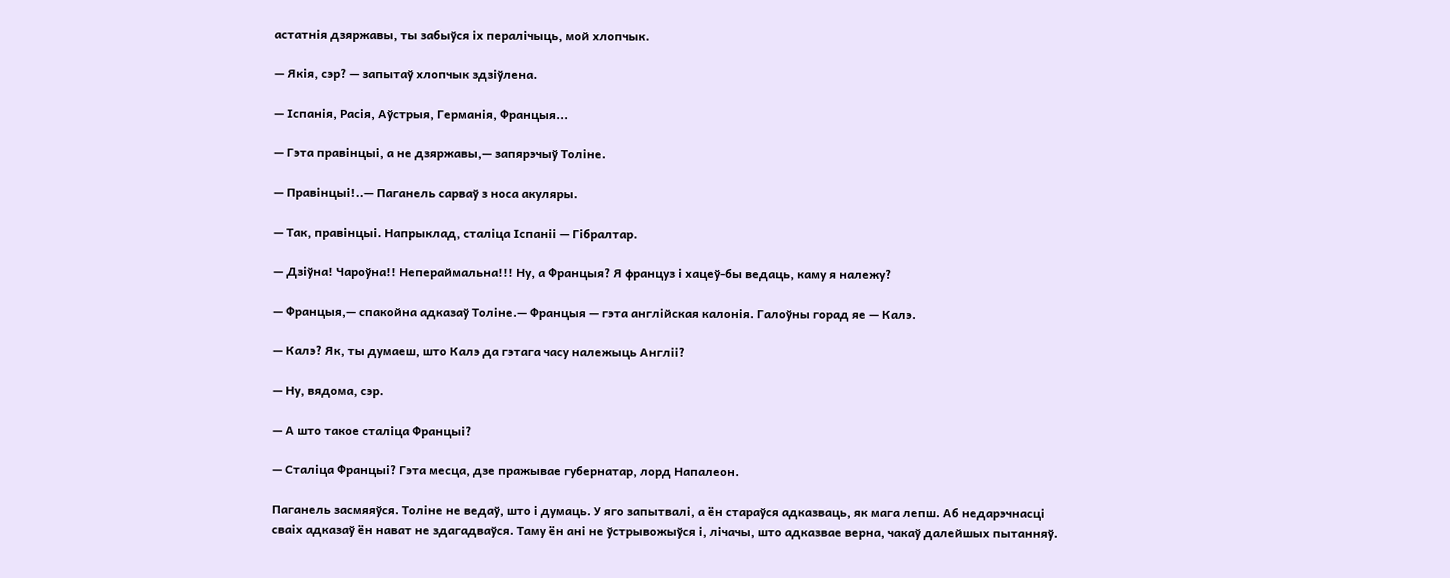астатнія дзяржавы, ты забыўся іх пералічыць, мой хлопчык.

— Якія, сэр? — запытаў хлопчык здзіўлена.

— Іспанія, Расія, Аўстрыя, Германія, Францыя...

— Гэта правінцыі, а не дзяржавы,— запярэчыў Толіне.

— Правінцыі!..— Паганель сарваў з носа акуляры.

— Так, правінцыі. Напрыклад, сталіца Іспаніі — Гібралтар.

— Дзіўна! Чароўна!! Непераймальна!!! Ну, а Францыя? Я француз і хацеў-бы ведаць, каму я належу?

— Францыя,— спакойна адказаў Толіне.— Францыя — гэта англійская калонія. Галоўны горад яе — Калэ.

— Калэ? Як, ты думаеш, што Калэ да гэтага часу належыць Англіі?

— Ну, вядома, сэр.

— А што такое сталіца Францыі?

— Сталіца Францыі? Гэта месца, дзе пражывае губернатар, лорд Напалеон.

Паганель засмяяўся. Толіне не ведаў, што і думаць. У яго запытвалі, а ён стараўся адказваць, як мага лепш. Аб недарэчнасці сваіх адказаў ён нават не здагадваўся. Таму ён ані не ўстрывожыўся і, лічачы, што адказвае верна, чакаў далейшых пытанняў.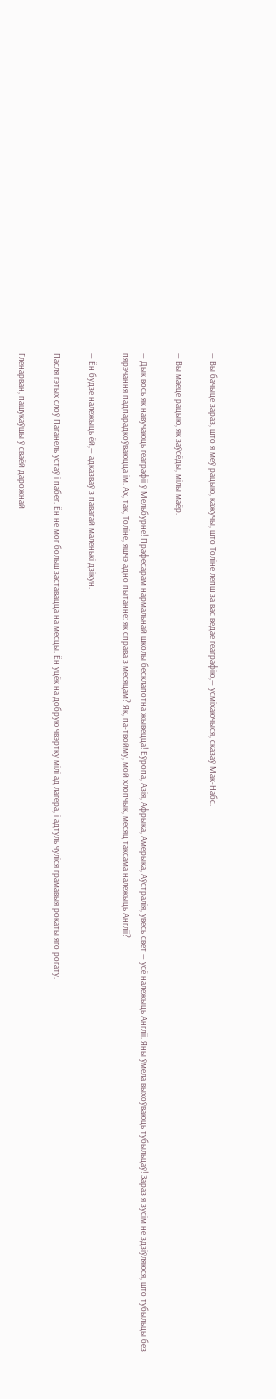— Вы бачыце зараз, што я меў рацыю, кажучы, што Толіне лепш за вас ведае геаграфію,— усміхаючыся, сказаў Мак-Набс.

— Вы маеце рацыю, як заўсёды, мілы маёр.

— Дык вось як навучаюць геаграфіі ў Мельбурне! Прафесарам нармальнай школы бесклапотна жывецца! Еўропа, Азія, Афрыка, Амерыка, Аўстралія, увесь свет — усё належыць Англіі. Яны ўмела выхоўваюць тубыльцаў! Зараз я зусім не здзіўляюся, што тубыльцы без пярэчання падпарадкоўваюцца ім. Ах, так, Толіне, яшчэ адно пытанне: як справа з месяцам? Як, па-твойму, мой хлопчык, месяц таксама належыць Англіі?

— Ён будзе належыць ёй,— адказваў з павагай маленькі дзікун.

Пасля гэтых слоў Паганель устаў і пабег. Ён не мог больш заставацца на месцы. Ён уцёк на добрую чвэртку мілі ад лагера, і адтуль чуліся грамавыя рокаты яго рогату.

Гленарван, пашукаўшы ў сваёй дарожнай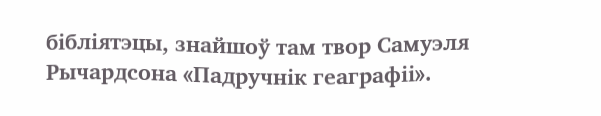бібліятэцы, знайшоў там твор Самуэля Рычардсона «Падручнік геаграфіі».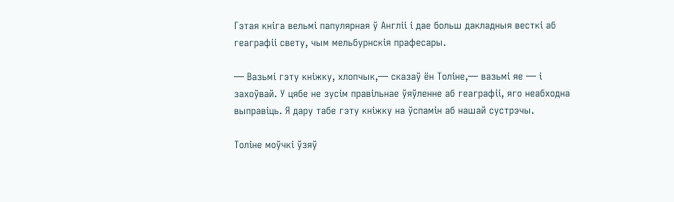Гэтая кніга вельмі папулярная ў Англіі і дае больш дакладныя весткі аб геаграфіі свету, чым мельбурнскія прафесары.

— Вазьмі гэту кніжку, хлопчык,— сказаў ён Толіне,— вазьмі яе — і захоўвай. У цябе не зусім правільнае ўяўленне аб геаграфіі, яго неабходна выправіць. Я дару табе гэту кніжку на ўспамін аб нашай сустрэчы.

Толіне моўчкі ўзяў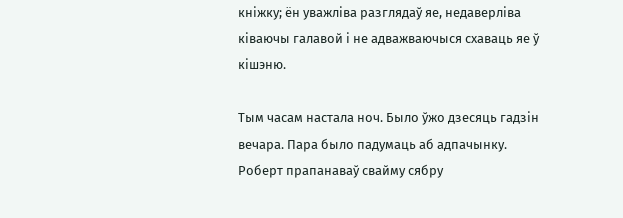кніжку; ён уважліва разглядаў яе, недаверліва ківаючы галавой і не адважваючыся схаваць яе ў кішэню.

Тым часам настала ноч. Было ўжо дзесяць гадзін вечара. Пара было падумаць аб адпачынку. Роберт прапанаваў свайму сябру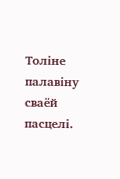Толіне палавіну сваёй пасцелі.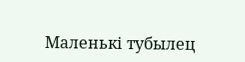Маленькі тубылец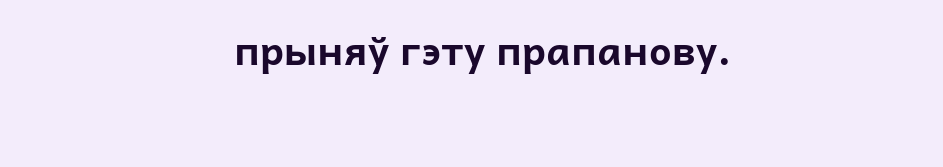прыняў гэту прапанову.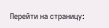Перейти на страницу: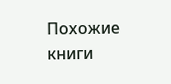Похожие книги